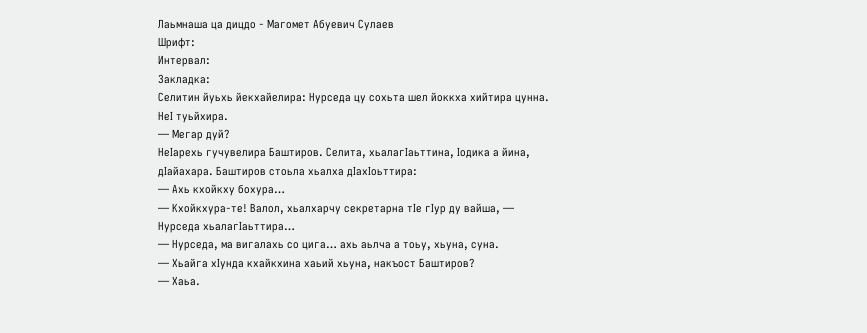Лаьмнаша ца дицдо - Магомет Абуевич Сулаев
Шрифт:
Интервал:
Закладка:
Селитин йуьхь йекхайелира: Нурседа цу сохьта шел йоккха хийтира цунна.
НeI туьйхира.
— Мегар дуй?
НеIарехь гучувелира Баштиров. Селита, хьалагIаьттина, Iодика а йина, дIайахара. Баштиров стоьла хьалха дIахIоьттира:
— Ахь кхойкху бохура…
— Кхойкхура-те! Валол, хьалхарчу секретарна тIе гIyp ду вайша, — Нурседа хьалагIаьттира…
— Нурседа, ма вигалахь со цига… ахь аьлча а тоьу, хьуна, суна.
— Хьайга хIунда кхайкхина хаьий хьуна, накъост Баштиров?
— Хаьа.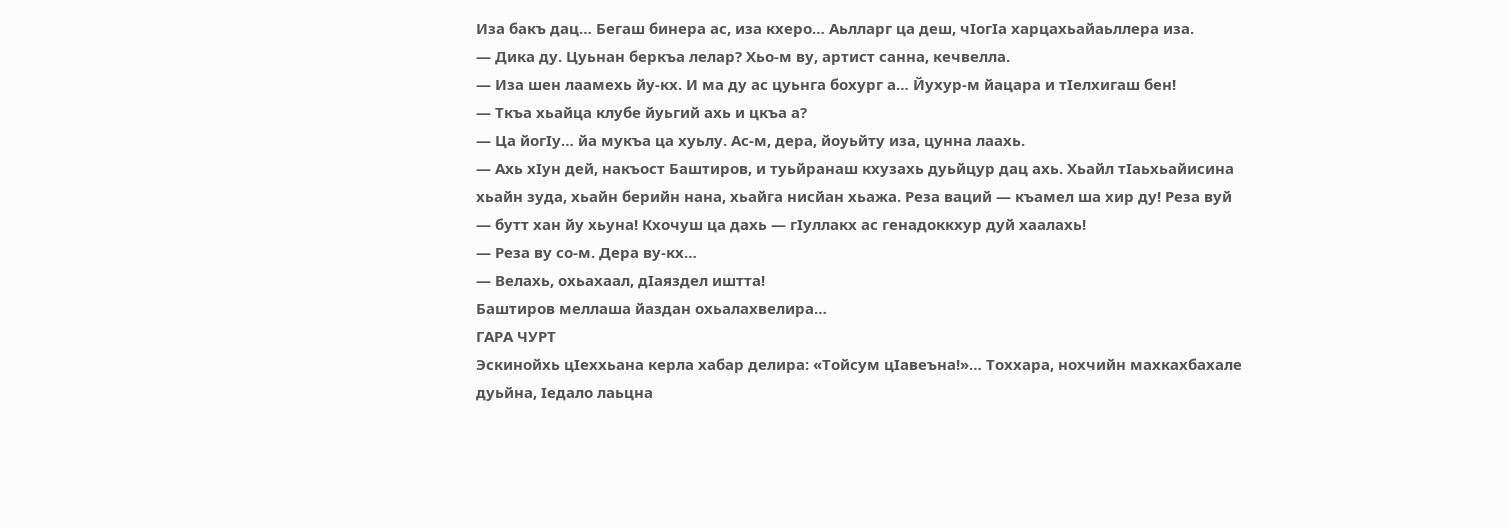Иза бакъ дац… Бегаш бинера ас, иза кхеро… Аьлларг ца деш, чIогIа харцахьайаьллера иза.
— Дика ду. Цуьнан беркъа лелар? Хьо-м ву, артист санна, кечвелла.
— Иза шен лаамехь йу-кх. И ма ду ас цуьнга бохург а… Йухур-м йацара и тIелхигаш бен!
— Ткъа хьайца клубе йуьгий ахь и цкъа а?
— Ца йогIу… йа мукъа ца хуьлу. Ас-м, дера, йоуьйту иза, цунна лаахь.
— Ахь хIун дей, накъост Баштиров, и туьйранаш кхузахь дуьйцур дац ахь. Хьайл тIаьхьайисина хьайн зуда, хьайн берийн нана, хьайга нисйан хьажа. Реза ваций — къамел ша хир ду! Реза вуй — бутт хан йу хьуна! Кхочуш ца дахь — гIуллакх ас генадоккхур дуй хаалахь!
— Реза ву со-м. Дера ву-кх…
— Велахь, охьахаал, дIаяздел иштта!
Баштиров меллаша йаздан охьалахвелира…
ГАРА ЧУРТ
Эскинойхь цIеххьана керла хабар делира: «Тойсум цIавеъна!»… Тоххара, нохчийн махкахбахале дуьйна, Iедало лаьцна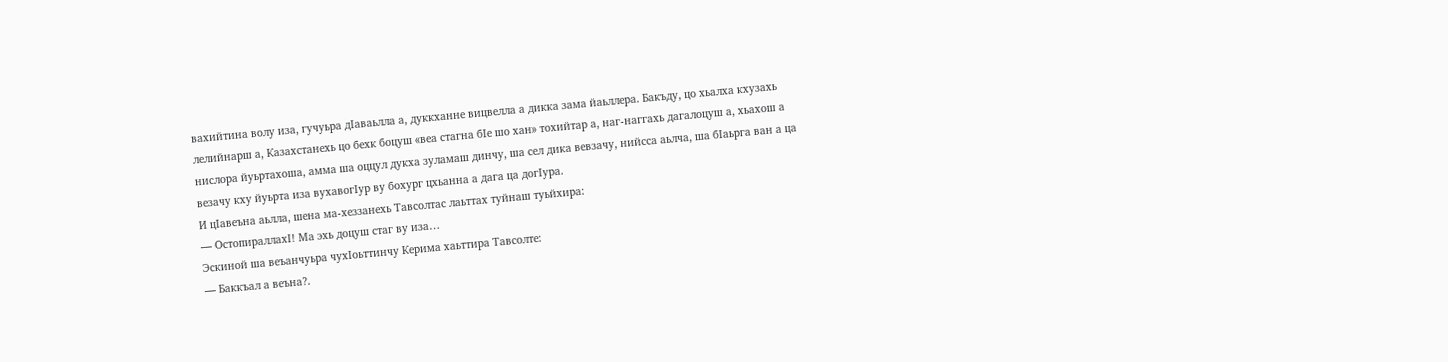вахийтина волу иза, гучуьра дIаваьлла а, дуккханне вицвелла а дикка зама йаьллера. Бакъду, цо хьалха кхузахь лелийнарш а, Казахстанехь цо бехк боцуш «веа стагна бIе шо хан» тохийтар а, наг-наггахь дагалоцуш а, хьахош а нислора йуьртахоша, амма ша оццул дукха зуламаш динчу, ша сел дика вевзачу, нийсса аьлча, ша бIаьрга ван а ца везачу кху йуьрта иза вухавогIур ву бохург цхьанна а дага ца догIура.
И цIавеъна аьлла, шена ма-хеззанехь Тавсолтас лаьттах туйнаш туьйхира:
— ОстопираллахI! Ма эхь доцуш стаг ву иза…
Эскиной ша веъанчуьра чухIоьттинчу Керима хаьттира Тавсолте:
— Баккъал а веъна?.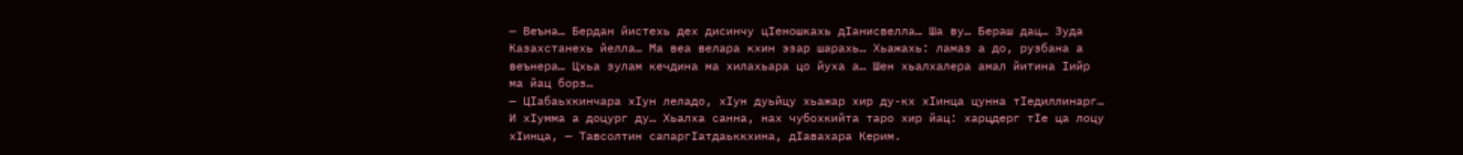— Веъна… Бердан йистехь дех дисинчу цIеношкахь дIанисвелла… Ша ву… Бераш дац… Зуда Казахстанехь йелла… Ма веа велара кхин эзар шарахь… Хьажахь: ламаз а до, рузбана а веънера… Цхьа зулам кечдина ма хилахьара цо йуха а… Шен хьалхалера амал йитина Iийр ма йац борз…
— ЦIабаьхкинчара хIун леладо, хIун дуьйцу хьажар хир ду-кх хIинца цунна тIедиллинарг… И хIумма а доцург ду… Хьалха санна, нах чубохкийта таро хир йац: харцдерг тIе ца лоцу хIинца, — Тавсолтин сапаргIатдаьккхина, дIавахара Керим.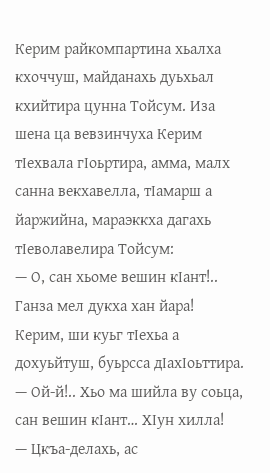Керим райкомпартина хьалха кхоччуш, майданахь дуьхьал кхийтира цунна Тойсум. Иза шена ца вевзинчуха Керим тIехвала гIоьртира, амма, малх санна векхавелла, тIамарш а йаржийна, мараэккха дагахь тIеволавелира Тойсум:
— О, сан хьоме вешин кIант!.. Ганза мел дукха хан йара!
Керим, ши куьг тIехьа а дохуьйтуш, буьрсса дIахIоьттира.
— Ой-й!.. Хьо ма шийла ву соьца, сан вешин кIант… ХIун хилла!
— Цкъа-делахь, ас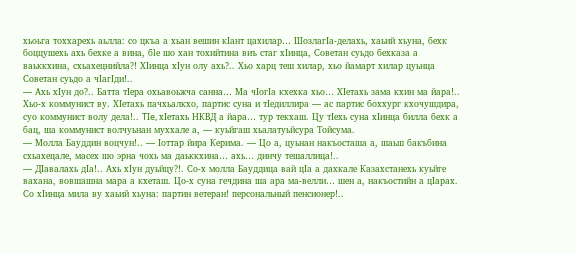хьоьга тоххарехь аьлла: со цкъа а хьан вешин кIант цахилар… ШозлагIа-делахь, хаьий хьуна, бехк боццушехь ахь бехке а вина, бle шо хан тохийтина виъ стаг хIинца, Советан суьдо бехказа а ваьккхина, схьахецнийла?! ХIинца хIун олу ахь?.. Хьо харц теш хилар, хьо йамарт хилар цуьнца Советан суьдо а чIагIди!..
— Ахь хIун до?.. Батта тIера охьавоьжча санна… Ма чIогIa кхехка хьо… ХIетахь зама кхин ма йара!.. Хьо-х коммунист ву. ХIетахь пачхьалкхо, партис суна и тIедиллира — ас партис боххург кхочушдира, суо коммунист волу дела!.. TIe, хIетахь НКВД а йара… тур текхаш. Цу тIехь суна хIинца билла бехк а бац, ша коммунист волчуьнан муххале а, — куьйгаш хьалатуьйсура Тойсума.
— Молла Бауддин воцчун!.. — Iоттар йира Керима. — Цо а, цуьнан накъосташа а, шаьш бакъбина схьахецале, масех шо эрна чохь ма даьккхина… ахь… динчу тешаллица!..
— ДIавалахь дIа!.. Ахь хIун дуьйцу?!. Со-х молла Бауддица вай цIа а дахкале Казахстанехь куьйге вахана, вовшашна мара а кхеташ. Цо-х суна гечдина ша ара ма-велли… шен а, накъостийн а цIарах. Со хIинца мила ву хаьий хьуна: партин ветеран! персональный пенсионер!..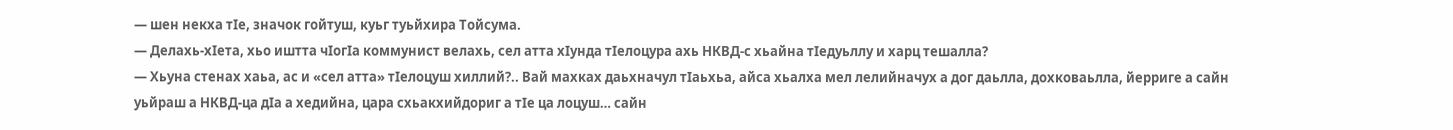— шен некха тIе, значок гойтуш, куьг туьйхира Тойсума.
— Делахь-хIета, хьо иштта чIогIа коммунист велахь, сел атта хIунда тIелоцура ахь НКВД-с хьайна тIедуьллу и харц тешалла?
— Хьуна стенах хаьа, ас и «сел атта» тIелоцуш хиллий?.. Вай махках даьхначул тIаьхьа, айса хьалха мел лелийначух а дог даьлла, дохковаьлла, йерриге а сайн уьйраш а НКВД-ца дIа а хедийна, цара схьакхийдориг а тIе ца лоцуш… сайн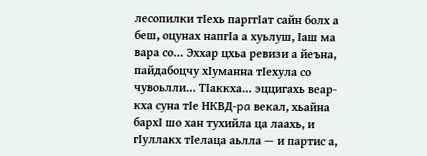лесопилки тIехь парггIат сайн болх а беш, оцунах напгIа а хуьлуш, Iаш ма вара со… Эххар цхьа ревизи а йеъна, пайдабоцчу хIуманна тIехула со чувоьлли… ТIаккха… эццигахь веар-кха суна тIе НКВД-pa векал, хьайна бархI шо хан тухийла ца лаахь, и гIуллакх тIелаца аьлла — и партис а,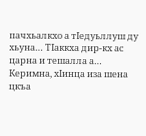пачхьалкхо а тIедуьллуш ду хьуна… ТIаккха дир-кх ас царна и тешалла а…
Керимна, хIинца иза шена цкъа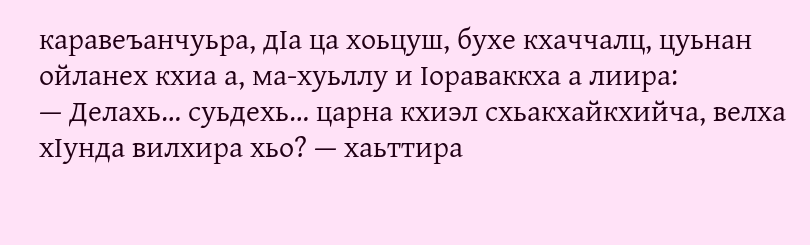каравеъанчуьра, дIа ца хоьцуш, бухе кхаччалц, цуьнан ойланех кхиа а, ма-хуьллу и Iораваккха а лиира:
— Делахь… суьдехь… царна кхиэл схьакхайкхийча, велха хIунда вилхира хьо? — хаьттира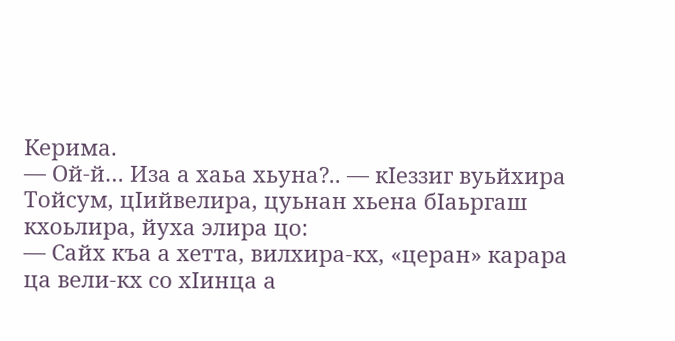Керима.
— Ой-й… Иза а хаьа хьуна?.. — кIеззиг вуьйхира Тойсум, цIийвелира, цуьнан хьена бIаьргаш кхоьлира, йуха элира цо:
— Сайх къа а хетта, вилхира-кх, «церан» карара ца вели-кх со хIинца а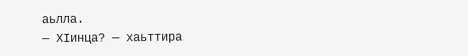аьлла.
— ХIинца? — хаьттира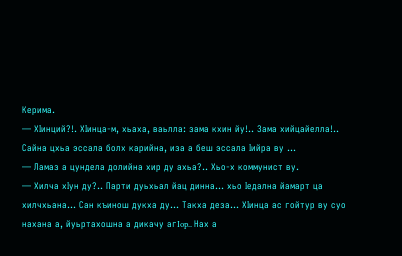Керима.
— ХIинций?!. ХIинца-м, хьаха, ваьлла: зама кхин йу!.. Зама хийцайелла!.. Сайна цхьа эссала болх карийна, иза а беш эссала Iийра ву …
— Ламаз а цундела долийна хир ду ахьа?.. Хьо-х коммунист ву.
— Хилча хIун ду?.. Парти дуьхьал йац динна… хьо Iедална йамарт ца хилчхьана… Сан къинош дукха ду… Такха деза… ХIинца ас гойтур ву суо нахана а, йуьртахошна а дикачу aгIop.. Нах а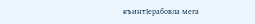къинтIерабовла мега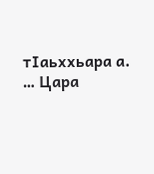тIаьххьара а.
… Цара